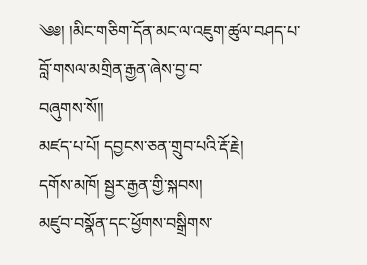༄༅། །མིང་གཅིག་དོན་མང་ལ་འཇུག་ཚུལ་བཤད་པ་
བློ་གསལ་མགྲིན་རྒྱན་ཞེས་བྱ་བ་
བཞུགས་སོ།།
མཛད་པ་པོ། དབྱངས་ཅན་གྲུབ་པའི་རྡོ་རྗེ།
དགོས་མཁོ། སྦྱར་རྒྱན་གྱི་སྐབས།
མཛུབ་བསྣོན་དང་ཕྱོགས་བསྒྲིགས་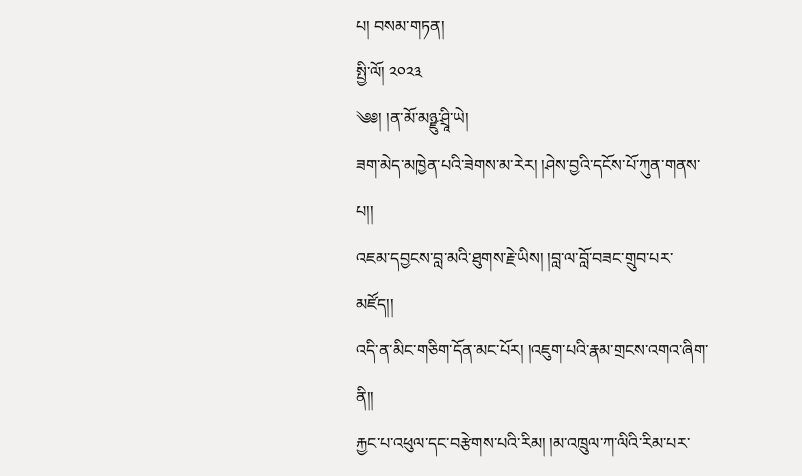པ། བསམ་གཏན།
སྤྱི་ལོ། ༢༠༢༣
༄༅། །ན་མོ་མཉྫུ་ཤྲཱི་ཡེ།
ཟག་མེད་མཁྱེན་པའི་ཟེགས་མ་རེར། །ཤེས་བྱའི་དངོས་པོ་ཀུན་གནས་པ།།
འཇམ་དབྱངས་བླ་མའི་ཐུགས་རྗེ་ཡིས། །བླ་ལ་བློ་བཟང་གྲུབ་པར་མཛོད།།
འདི་ན་མིང་གཅིག་དོན་མང་པོར། །འཇུག་པའི་རྣམ་གྲངས་འགའ་ཞིག་ནི།།
རྐྱང་པ་འཕུལ་དང་བརྩེགས་པའི་རིམ། །མ་འཁྲུལ་ཀ་ལིའི་རིམ་པར་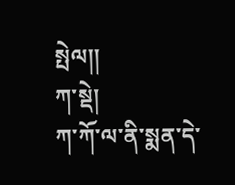སྤེལ།།
ཀ་སྡེ།
ཀ་ཀོ་ལ་ནི་སྨན་དེ་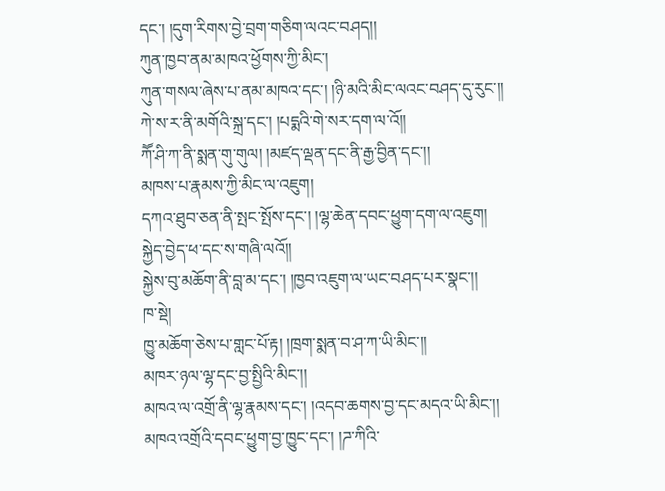དང་། །དུག་རིགས་བྱེ་བྲག་གཅིག་ལའང་བཤད།།
ཀུན་ཁྱབ་ནམ་མཁའ་ཕྱོགས་ཀྱི་མིང་།
ཀུན་གསལ་ཞེས་པ་ནམ་མཁའ་དང་། །ཉི་མའི་མིང་ལའང་བཤད་དུ་རུང་།།
ཀེ་ས་ར་ནི་མགོའི་སྐྲ་དང་། །པདྨའི་གེ་སར་དག་ལ་འོ།།
ཀཽ་ཤི་ཀ་ནི་སྨན་གུ་གུལ། །མཛད་ལྡན་དང་ནི་རྒྱ་བྱིན་དང་།།
མཁས་པ་རྣམས་ཀྱི་མིང་ལ་འཇུག།
དཀའ་ཐུབ་ཅན་ནི་སྤང་སྤོས་དང་། །ལྷ་ཆེན་དབང་ཕྱུག་དག་ལ་འཇུག།
སྐྱེད་བྱེད་ཕ་དང་ས་གཞི་ལའོ།།
སྐྱེས་བུ་མཆོག་ནི་བླ་མ་དང་། །ཁྱབ་འཇུག་ལ་ཡང་བཤད་པར་སྣང་།།
ཁ་སྡེ།
ཁྱུ་མཆོག་ཅེས་པ་གླང་པོ་རྟ། །ཁྲག་སྨན་བ་ཤ་ཀ་ཡི་མིང་།།
མཁར་ཉལ་ལྷ་དང་བྱ་སྤྱིའི་མིང་།།
མཁའ་ལ་འགྲོ་ནི་ལྷ་རྣམས་དང་། །འདབ་ཆགས་བྱ་དང་མདའ་ཡི་མིང་།།
མཁའ་འགྲོའི་དབང་ཕྱུག་བྱ་ཁྱུང་དང་། །ཌ་ཀིའི་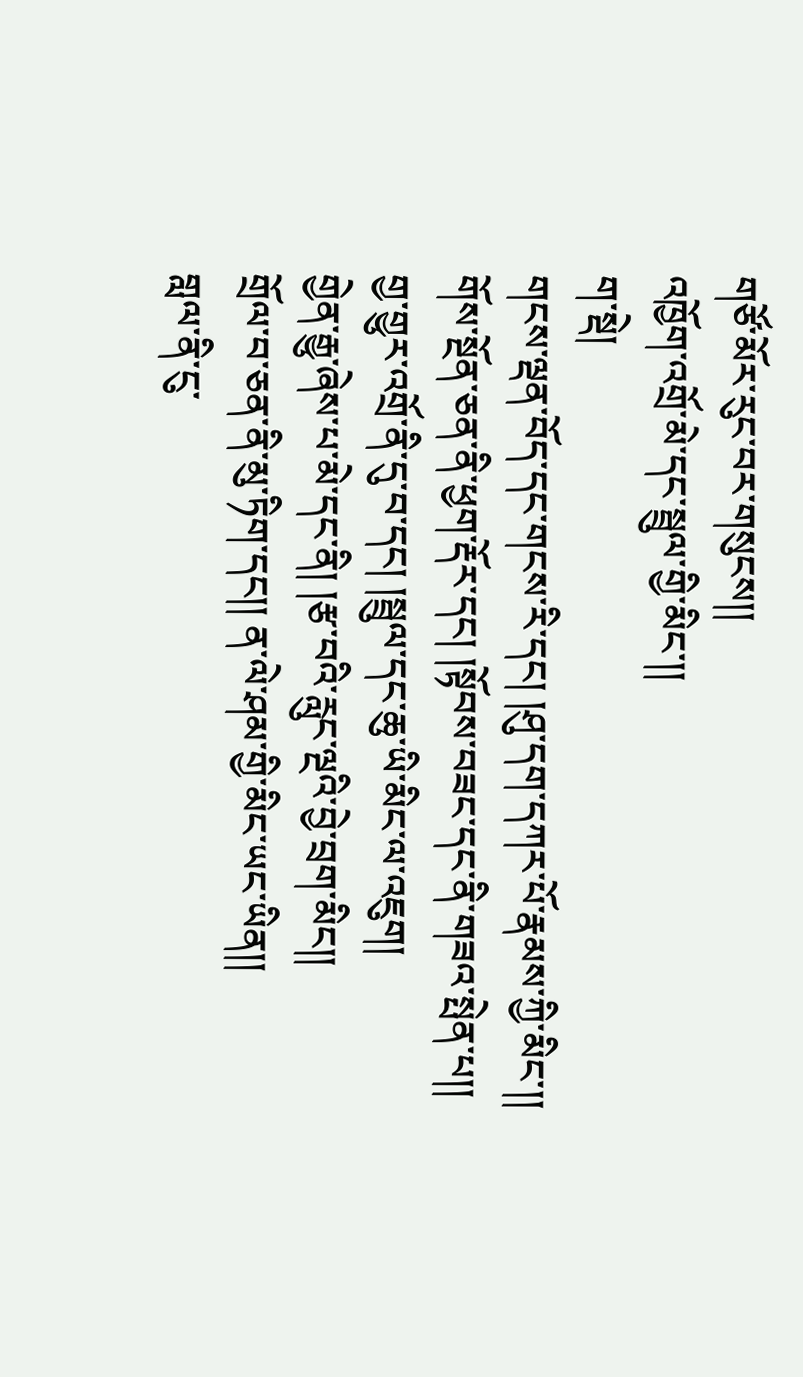གཙོ་མོར་རུང་བར་གསུངས།།
འཁྱོག་འགྲོ་མེ་དང་སྦྲུལ་གྱི་མིང་།།
ག་སྡེ།
གངས་ལྡན་བོད་དང་གངས་རི་དང། །ཤུ་དག་དཀར་པོ་རྣམས་ཀྱི་མིང་།།
གོས་སྔོན་ཅན་ནི་ཕྱག་རྡོར་དང། །སྟོབས་བཟང་དང་ནི་གཟའ་སྤེན་པ།།
གྱ་གྱུར་འགྲོ་ནི་དུ་བ་དང། །སྦྲུལ་དང་ཆུ་ཡི་མིང་ལ་འཇུག།
གྱེན་རྒྱུ་ཞེས་པ་མེ་དང་ནི། །རྩ་བའི་རླུང་ལྔའི་བྱེ་བྲག་མིང།།
གྲོལ་བ་ཅན་ནི་མུ་ཏིག་དང།། ན་ལེ་ཤམ་གྱི་མིང་ཡང་ཡིན།།
གླལ་ནི་ངུ་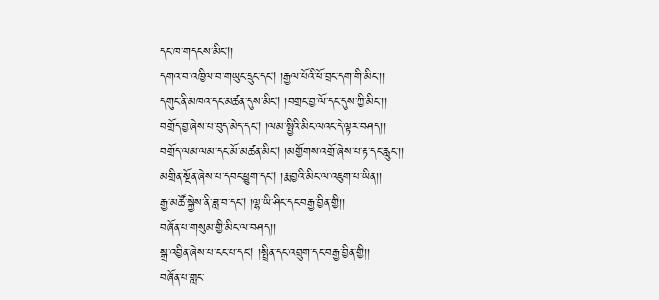དང་ཁ་གདངས་མིང།།
དགའ་བ་འཁྱིལ་བ་གཡུང་དྲུང་དང། །རྒྱལ་པོའི་ཕོ་བྲང་དག་གི་མིང་།།
དགུང་ནི་མཁའ་དང་མཚན་དུས་མིང། །བགྲང་བྱ་ལོ་དང་དུས་ཀྱི་མིང་།།
བགྲོད་བྱ་ཞེས་པ་བུད་མེད་དང། །ལམ་སྤྱིའི་མིང་ལའང་དེ་ལྟར་བཤད།།
བགྲོད་ལམ་ལམ་དང་མོ་མཚན་མིང། །མགྱོགས་འགྲོ་ཞེས་པ་རྟ་དང་རླུང་།།
མགྲིན་སྔོན་ཞེས་པ་དབང་ཕྱུག་དང། །རྨ་བྱའི་མིང་ལ་འཇུག་པ་ཡིན།།
རྒྱ་མཚོ་སྐྱེས་ནི་ཟླ་བ་དང། །ལྷ་ཡི་ཤིང་དང་བརྒྱ་བྱིན་གྱི།།
བཞོན་པ་གསུམ་གྱི་མིང་ལ་བཤད།།
སྒྲ་འབྱིན་ཞེས་པ་ངང་པ་དང། །སྤྲིན་དང་འབྲུག་དང་བརྒྱ་བྱིན་གྱི།།
བཞོན་པ་གླང་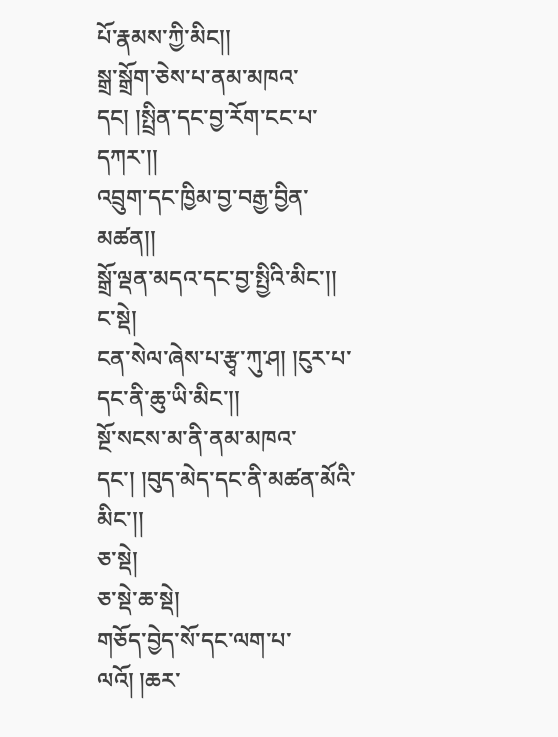པོ་རྣམས་ཀྱི་མིང།།
སྒྲ་སྒྲོག་ཅེས་པ་ནམ་མཁའ་དང། །སྤྲིན་དང་བྱ་རོག་ངང་པ་དཀར་།།
འབྲུག་དང་ཁྱིམ་བྱ་བརྒྱ་བྱིན་མཚན།།
སྒྲོ་ལྡན་མདའ་དང་བྱ་སྤྱིའི་མིང་།།
ང་སྡེ།
ངན་སེལ་ཞེས་པ་རྩྭ་ཀུ་ཤ། །ངུར་པ་དང་ནི་ཆུ་ཡི་མིང་།།
སྔོ་སངས་མ་ནི་ནམ་མཁའ་དང་། །བུད་མེད་དང་ནི་མཚན་མོའི་མིང་།།
ཅ་སྡེ།
ཅ་སྡེ་ཆ་སྡེ།
གཅོད་བྱེད་སོ་དང་ལག་པ་ལའོ། །ཆར་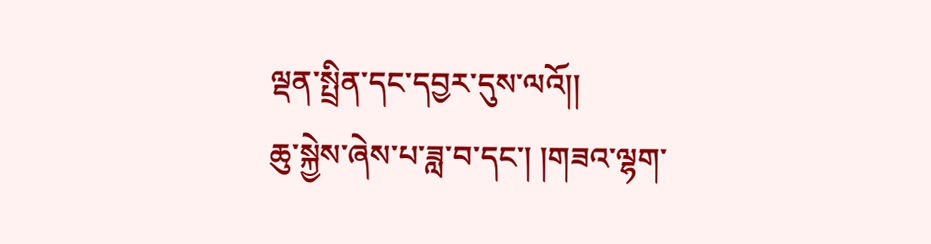ལྡན་སྤྲིན་དང་དབྱར་དུས་ལའོ།།
ཆུ་སྐྱེས་ཞེས་པ་ཟླ་བ་དང་། །གཟའ་ལྷག་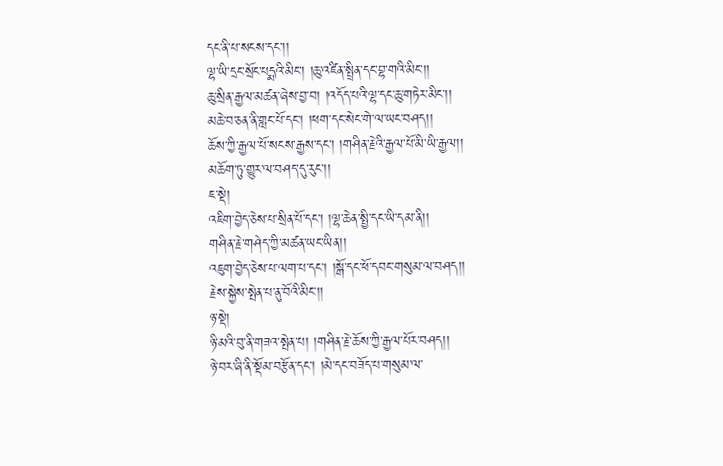དང་ནི་པ་སངས་དང་།།
ལྷ་ཡི་དྲང་སྲོང་པདྨའི་མིང་། །ཆུ་འཛིན་སྤྲིན་དང་བྷ་གའི་མིང་།།
ཆུ་སྲིན་རྒྱལ་མཚན་ཞེས་བྱ་བ། །འདོད་པའི་ལྷ་དང་ཆུ་གཏེར་མིང་།།
མཆེ་བ་ཅན་ནི་གླང་པོ་དང་། །ཕག་དང་སེང་གེ་ལ་ཡང་བཤད།།
ཆོས་ཀྱི་རྒྱལ་པོ་སངས་རྒྱས་དང་། །གཤིན་རྗེའི་རྒྱལ་པོ་མི་ཡི་རྒྱལ།།
མཆོག་ཏུ་གྱུར་ལ་བཤད་དུ་རུང་།།
ཇ་སྡེ།
འཇིག་བྱེད་ཅེས་པ་སྲིན་པོ་དང་། །ལྷ་ཆེན་སྤྱི་དང་ཡི་དམ་ནི།།
གཤིན་རྗེ་གཤེད་ཀྱི་མཚན་ཡང་ཡིན།།
འཇུག་བྱེད་ཅེས་པ་ལག་པ་དང་། །སྒོ་དང་ཕོ་དབང་གསུམ་ལ་བཤད།།
རྗེས་སྐྱེས་སྤེན་པ་ནུ་བོའི་མིང་།།
ཉ་སྡེ།
ཉི་མའི་བུ་ནི་གཟའ་སྤེན་པ། །གཤིན་རྗེ་ཆོས་ཀྱི་རྒྱལ་པོར་བཤད།།
ཉེ་བར་ཞི་ནི་སྡོམ་བརྩོན་དང་། །མེ་དང་བཟོད་པ་གསུམ་ལ་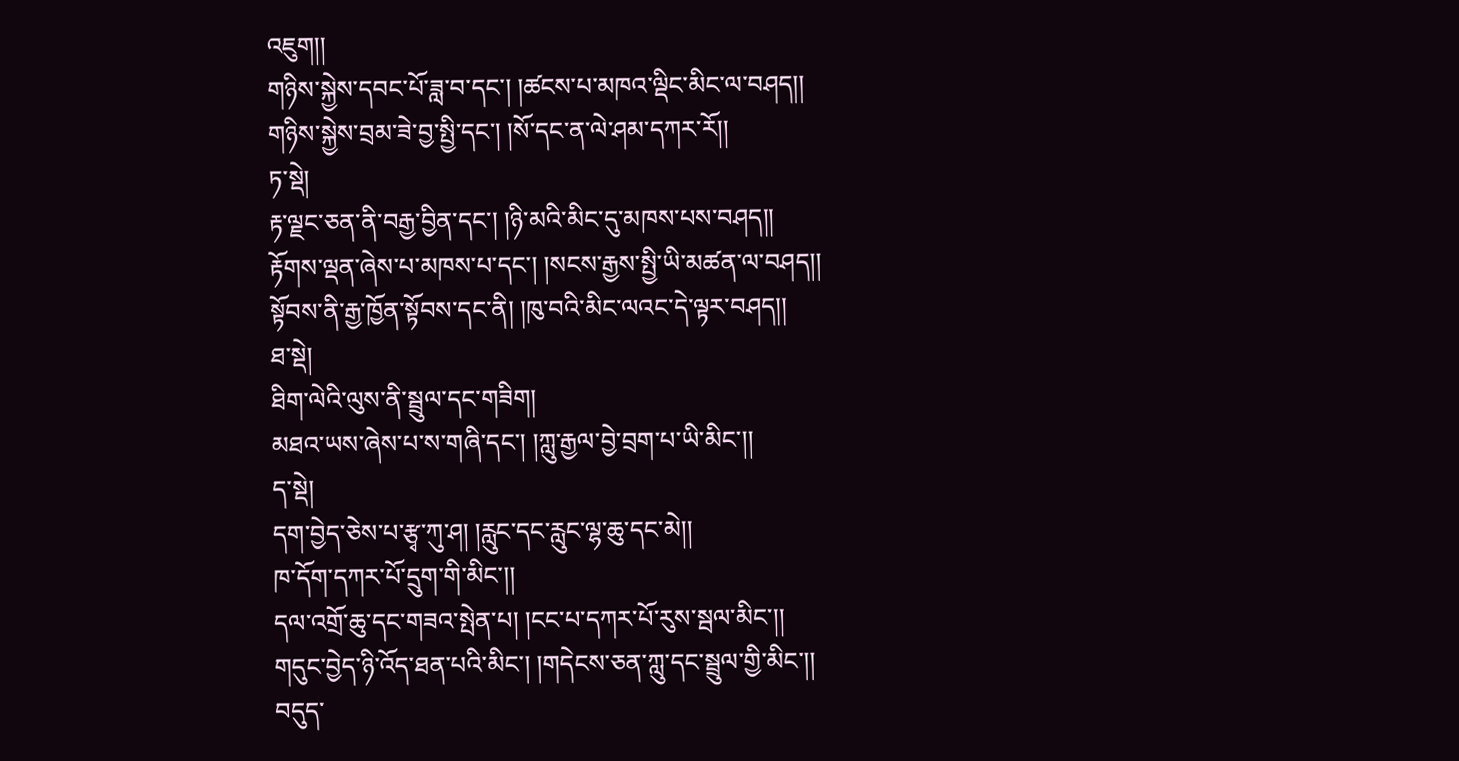འཇུག།།
གཉིས་སྐྱེས་དབང་པོ་ཟླ་བ་དང་། །ཚངས་པ་མཁའ་ལྡིང་མིང་ལ་བཤད།།
གཉིས་སྐྱེས་བྲམ་ཟེ་བྱ་སྤྱི་དང་། །སོ་དང་ན་ལེ་ཤམ་དཀར་རོ།།
ཏ་སྡེ།
རྟ་ལྗང་ཅན་ནི་བརྒྱ་བྱིན་དང་། །ཉི་མའི་མིང་དུ་མཁས་པས་བཤད།།
རྟོགས་ལྡན་ཞེས་པ་མཁས་པ་དང་། །སངས་རྒྱས་སྤྱི་ཡི་མཚན་ལ་བཤད།།
སྟོབས་ནི་རྒྱ་ཁྱོན་སྟོབས་དང་ནི། །ཁུ་བའི་མིང་ལའང་དེ་ལྟར་བཤད།།
ཐ་སྡེ།
ཐིག་ལེའི་ལུས་ནི་སྦྲུལ་དང་གཟིག།
མཐའ་ཡས་ཞེས་པ་ས་གཞི་དང་། །ཀླུ་རྒྱལ་བྱེ་བྲག་པ་ཡི་མིང་།།
ད་སྡེ།
དག་བྱེད་ཅེས་པ་རྩྭ་ཀུ་ཤ། །རླུང་དང་རླུང་ལྷ་ཆུ་དང་མེ།།
ཁ་དོག་དཀར་པོ་དྲུག་གི་མིང་།།
དལ་འགྲོ་ཆུ་དང་གཟའ་སྤེན་པ། །ངང་པ་དཀར་པོ་རུས་སྦལ་མིང་།།
གདུང་བྱེད་ཉི་འོད་ཐན་པའི་མིང་། །གདེངས་ཅན་ཀླུ་དང་སྦྲུལ་གྱི་མིང་།།
བདུད་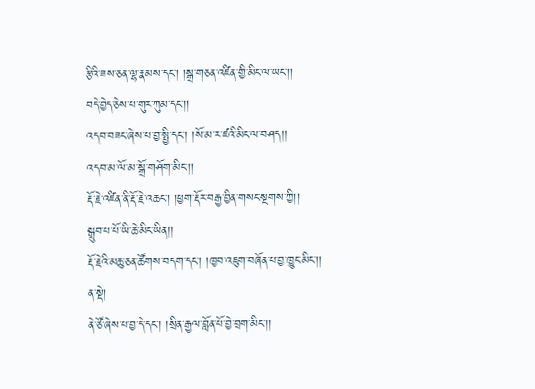རྩིའི་ཟས་ཅན་ལྷ་རྣམས་དང་། །སྒྲ་གཅན་འཛིན་གྱི་མིང་ལ་ཡང་།།
བདེ་བྱེད་ཅེས་པ་གུར་ཀུམ་དང་།།
འདབ་བཟང་ཞེས་པ་བྱ་སྤྱི་དང་། །སོ་མ་ར་ཛའི་མིང་ལ་བཤད།།
འདབ་མ་ལོ་མ་སྒྲོ་གཤོག་མིང་།།
རྡོ་རྗེ་འཛིན་ནི་རྡོ་རྗེ་འཆང་། །ཕྱག་རྡོར་བརྒྱ་བྱིན་གསང་སྔགས་ཀྱི།།
སྒྲུབ་པ་པོ་ཡི་ཆེ་མིང་ཡིན།།
རྡོ་རྗེའི་མཆུ་ཅན་ཚོགས་བདག་དང་། །ཁྱབ་འཇུག་བཞོན་པ་བྱ་ཁྱུང་མིང་།།
ན་སྡེ།
ནེ་ཙོ་ཞེས་པ་བྱ་དེ་དང་། །སྲིན་རྒྱལ་བློན་པོ་བྱེ་བྲག་མིང་།།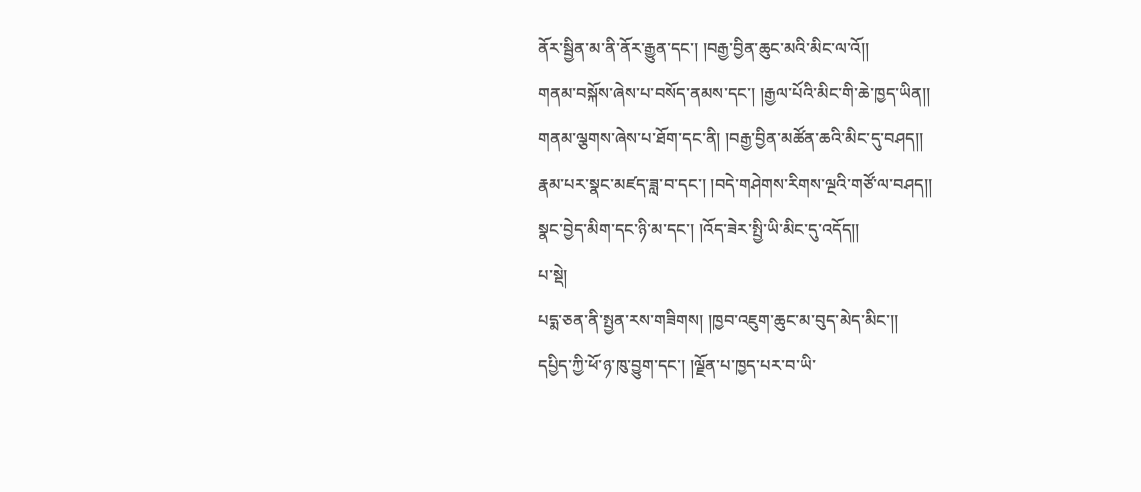ནོར་སྦྱིན་མ་ནི་ནོར་རྒྱུན་དང་། །བརྒྱ་བྱིན་ཆུང་མའི་མིང་ལ་འོ།།
གནམ་བསྐོས་ཞེས་པ་བསོད་ནམས་དང་། །རྒྱལ་པོའི་མིང་གི་ཆེ་ཁྱད་ཡིན།།
གནམ་ལྕགས་ཞེས་པ་ཐོག་དང་ནི། །བརྒྱ་བྱིན་མཚོན་ཆའི་མིང་དུ་བཤད།།
རྣམ་པར་སྣང་མཛད་ཟླ་བ་དང་། །བདེ་གཤེགས་རིགས་ལྔའི་གཙོ་ལ་བཤད།།
སྣང་བྱེད་མིག་དང་ཉི་མ་དང་། །འོད་ཟེར་སྤྱི་ཡི་མིང་དུ་འདོད།།
པ་སྡེ།
པདྨ་ཅན་ནི་སྤྱན་རས་གཟིགས། །ཁྱབ་འཇུག་ཆུང་མ་བུད་མེད་མིང་།།
དཔྱིད་ཀྱི་ཕོ་ཉ་ཁུ་བྱུག་དང་། །ལྗོན་པ་ཁྱད་པར་བ་ཡི་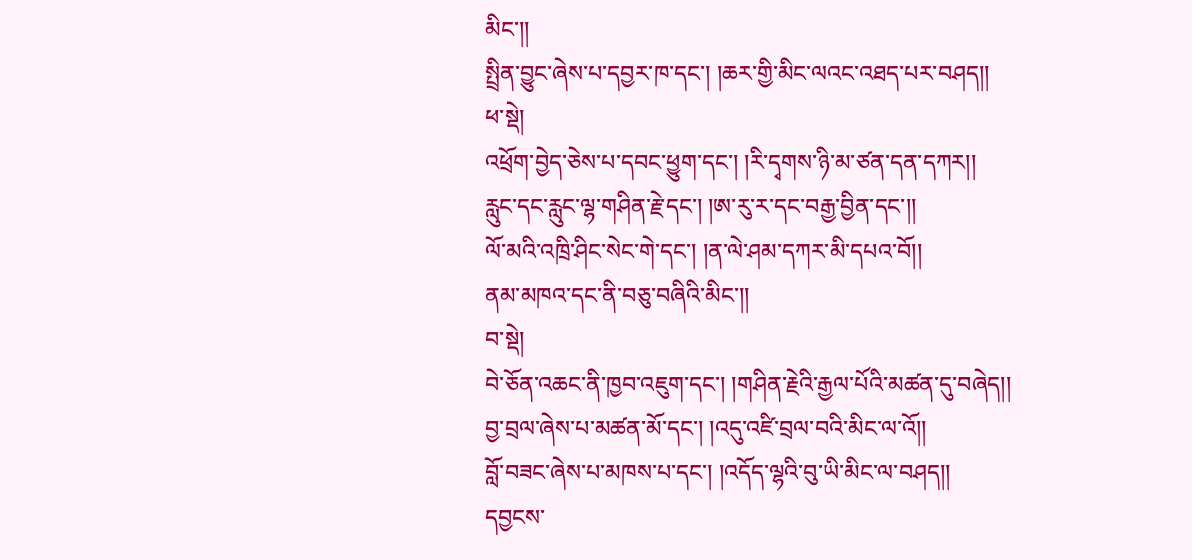མིང་།།
སྤྲིན་བྱུང་ཞེས་པ་དབྱར་ཁ་དང་། །ཆར་གྱི་མིང་ལའང་འཐད་པར་བཤད།།
ཕ་སྡེ།
འཕྲོག་བྱེད་ཅེས་པ་དབང་ཕྱུག་དང་། །རི་དྭགས་ཉི་མ་ཙན་དན་དཀར།།
རླུང་དང་རླུང་ལྷ་གཤིན་རྗེ་དང་། །ཨ་རུ་ར་དང་བརྒྱ་བྱིན་དང་།།
ལོ་མའི་འཁྲི་ཤིང་སེང་གེ་དང་། །ན་ལེ་ཤམ་དཀར་མི་དཔའ་བོ།།
ནམ་མཁའ་དང་ནི་བཅུ་བཞིའི་མིང་།།
བ་སྡེ།
བེ་ཅོན་འཆང་ནི་ཁྱབ་འཇུག་དང་། །གཤིན་རྗེའི་རྒྱལ་པོའི་མཚན་དུ་བཞེད།།
བྱ་བྲལ་ཞེས་པ་མཚན་མོ་དང་། །འདུ་འཛི་བྲལ་བའི་མིང་ལ་འོ།།
བློ་བཟང་ཞེས་པ་མཁས་པ་དང་། །འདོད་ལྷའི་བུ་ཡི་མིང་ལ་བཤད།།
དབྱངས་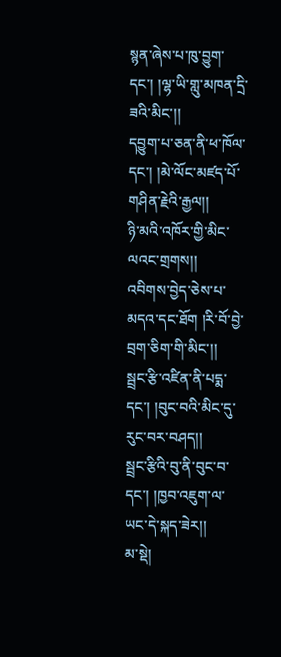སྙན་ཞེས་པ་ཁུ་བྱུག་དང་། །ལྷ་ཡི་གླུ་མཁན་དྲི་ཟའི་མིང་།།
དབྱུག་པ་ཅན་ནི་ཕ་ཁོལ་དང་། །མེ་ལོང་མཛད་པོ་གཤིན་རྗེའི་རྒྱལ།།
ཉི་མའི་འཁོར་གྱི་མིང་ལའང་གྲགས།།
འབིགས་བྱེད་ཅེས་པ་མདའ་དང་ཐོག །རི་བོ་བྱེ་བྲག་ཅིག་གི་མིང་།།
སྦྲང་རྩི་འཛིན་ནི་པདྨ་དང་། །བུང་བའི་མིང་དུ་རུང་བར་བཤད།།
སྦྲང་རྩིའི་བུ་ནི་བུང་བ་དང་། །ཁྱབ་འཇུག་ལ་ཡང་དེ་སྐད་ཟེར།།
མ་སྡེ།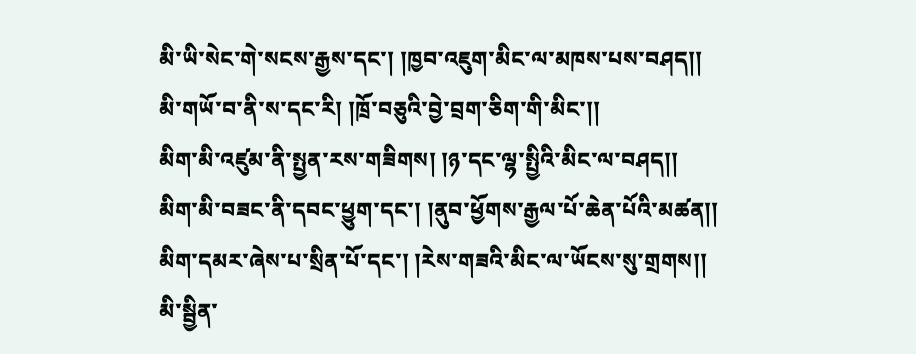མི་ཡི་སེང་གེ་སངས་རྒྱས་དང་། །ཁྱབ་འཇུག་མིང་ལ་མཁས་པས་བཤད།།
མི་གཡོ་བ་ནི་ས་དང་རི། །ཁྲོ་བཅུའི་བྱེ་བྲག་ཅིག་གི་མིང་།།
མིག་མི་འཛུམ་ནི་སྤྱན་རས་གཟིགས། །ཉ་དང་ལྷ་སྤྱིའི་མིང་ལ་བཤད།།
མིག་མི་བཟང་ནི་དབང་ཕྱུག་དང་། །ནུབ་ཕྱོགས་རྒྱལ་པོ་ཆེན་པོའི་མཚན།།
མིག་དམར་ཞེས་པ་སྲིན་པོ་དང་། །རེས་གཟའི་མིང་ལ་ཡོངས་སུ་གྲགས།།
མི་སྦྱིན་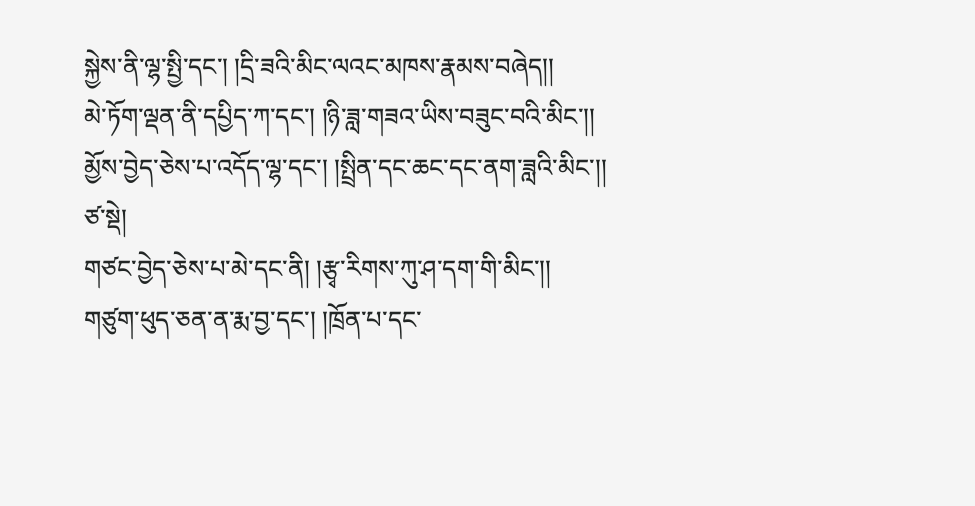སྐྱེས་ནི་ལྷ་སྤྱི་དང་། །དྲི་ཟའི་མིང་ལའང་མཁས་རྣམས་བཞེད།།
མེ་ཏོག་ལྡན་ནི་དཔྱིད་ཀ་དང་། །ཉི་ཟླ་གཟའ་ཡིས་བཟུང་བའི་མིང་།།
མྱོས་བྱེད་ཅེས་པ་འདོད་ལྷ་དང་། །སྤྲིན་དང་ཆང་དང་ནག་ཟླའི་མིང་།།
ཙ་སྡེ།
གཙང་བྱེད་ཅེས་པ་མེ་དང་ནི། །རྩྭ་རིགས་ཀུ་ཤ་དག་གི་མིང་།།
གཙུག་ཕུད་ཅན་ན་རྨ་བྱ་དང་། །ཁྲོན་པ་དང་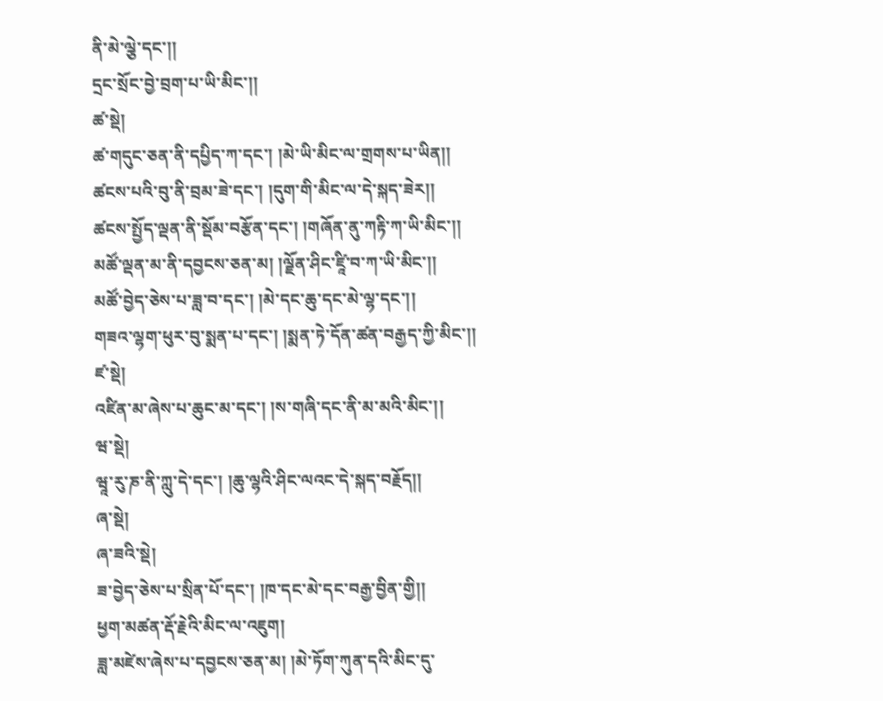ནི་མེ་ལྕེ་དང་།།
དྲང་སྲོང་བྱེ་བྲག་པ་ཡི་མིང་།།
ཚ་སྡེ།
ཚ་གདུང་ཅན་ནི་དཔྱིད་ཀ་དང་། །མེ་ཡི་མིང་ལ་གྲགས་པ་ཡིན།།
ཚངས་པའི་བུ་ནི་བྲམ་ཟེ་དང་། །དུག་གི་མིང་ལ་དེ་སྐད་ཟེར།།
ཚངས་སྤྱོད་ལྡན་ནི་སྡོམ་བརྩོན་དང་། །གཞོན་ནུ་ཀརྟི་ཀ་ཡི་མིང་།།
མཚོ་ལྡན་མ་ནི་དབྱངས་ཅན་མ། །ལྗོན་ཤིང་ཛཱི་བ་ཀ་ཡི་མིང་།།
མཚོ་བྱེད་ཅེས་པ་ཟླ་བ་དང་། །མེ་དང་ཆུ་དང་མེ་ལྷ་དང་།།
གཟའ་ལྷག་ཕུར་བུ་སྨན་པ་དང་། །སྨན་ཏེ་དོན་ཚན་བརྒྱད་ཀྱི་མིང་།།
ཛ་སྡེ།
འཛིན་མ་ཞེས་པ་ཆུང་མ་དང་། །ས་གཞི་དང་ནི་མ་མའི་མིང་།།
ཝ་སྡེ།
ཝཱ་རུ་ཎ་ནི་ཀླུ་དེ་དང་། །ཆུ་ལྷའི་ཤིང་ལའང་དེ་སྐད་བརྗོད།།
ཞ་སྡེ།
ཞ་ཟའི་སྡེ།
ཟ་བྱེད་ཅེས་པ་སྲིན་པོ་དང་། །ཁ་དང་མེ་དང་བརྒྱ་བྱིན་གྱི།།
ཕྱག་མཚན་རྡོ་རྗེའི་མིང་ལ་འཇུག།
ཟླ་མཛེས་ཞེས་པ་དབྱངས་ཅན་མ། །མེ་ཏོག་ཀུན་དའི་མིང་དུ་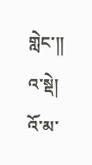གླེང་།།
འ་སྡེ།
འོ་མ་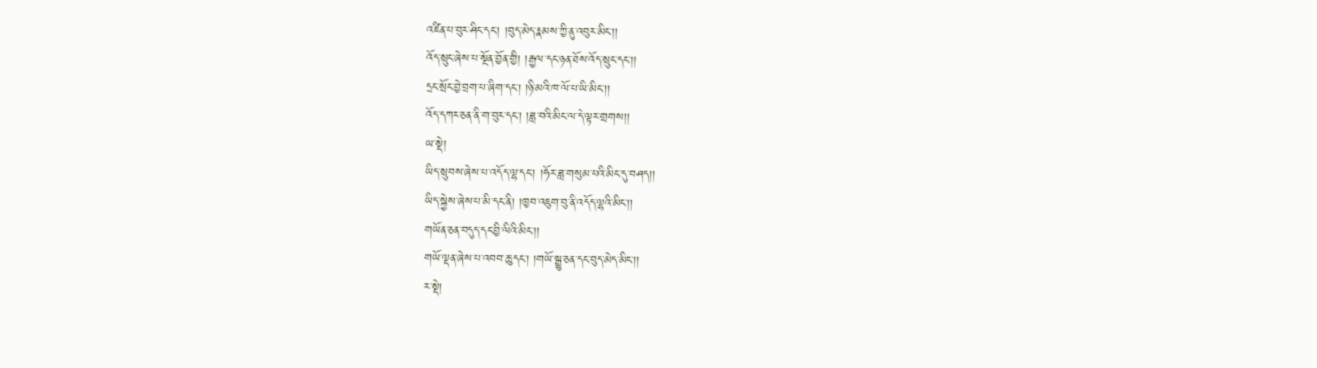འཛིན་པ་བུར་ཤིང་དང་། །བུད་མེད་རྣམས་ཀྱི་ནུ་འབུར་མིང་།།
འོད་སྲུང་ཞེས་པ་སྔོན་བྱོན་གྱི། །རྒྱལ་དང་ཉན་ཐོས་འོད་སྲུང་དང་།།
དྲང་སྲོང་བྱེ་བྲག་པ་ཞིག་དང་། །ཉི་མའི་ཁ་ལོ་པ་ཡི་མིང་།།
འོད་དཀར་ཅན་ནི་ག་བུར་དང་། །ཟླ་བའི་མིང་ལ་དེ་ལྟར་གྲགས།།
ཡ་སྡེ།
ཡིད་སྲུབས་ཞེས་པ་འདོད་ལྷ་དང་། །ཧོར་ཟླ་གསུམ་པའི་མིང་དུ་བཤད།།
ཡིད་སྐྱེས་ཞེས་པ་མི་དང་ནི། །ཁྱབ་འཇུག་བུ་ནི་འདོད་ལྷའི་མིང་།།
གཡོན་ཅན་བདུད་དང་བྱི་ལིའི་མིང་།།
གཡོ་ལྡན་ཞེས་པ་འབབ་ཆུ་དང་། །གཡོ་སྒྱུ་ཅན་དང་བུད་མེད་མིང་།།
ར་སྡེ།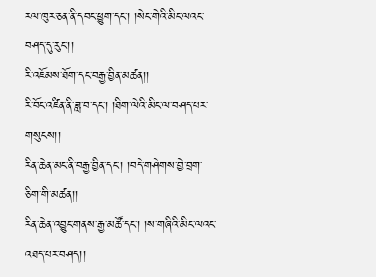རལ་ཁུར་ཅན་ནི་དབང་ཕྱུག་དང་། །སེང་གེའི་མིང་ལའང་བཤད་དུ་རུང་།།
རི་འཇོམས་ཐོག་དང་བརྒྱ་བྱིན་མཚན།།
རི་བོང་འཛིན་ནི་ཟླ་བ་དང་། །ཐིག་ལེའི་མིང་ལ་བཤད་པར་གསུངས།།
རིན་ཆེན་མང་ནི་བརྒྱ་བྱིན་དང་། །བདེ་གཤེགས་བྱེ་བྲག་ཅིག་གི་མཚན།།
རིན་ཆེན་འབྱུང་གནས་རྒྱ་མཚོ་དང་། །ས་གཞིའི་མིང་ལའང་འཐད་པར་བཤད།།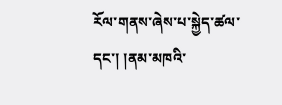རོལ་གནས་ཞེས་པ་སྐྱེད་ཚལ་དང་། །ནམ་མཁའི་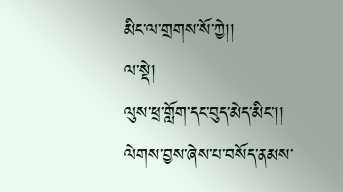མིང་ལ་གྲགས་སོ་ཀྱེ།།
ལ་སྡེ།
ལུས་ཕྲ་གློག་དང་བུད་མེད་མིང་།།
ལེགས་བྱས་ཞེས་པ་བསོད་ནམས་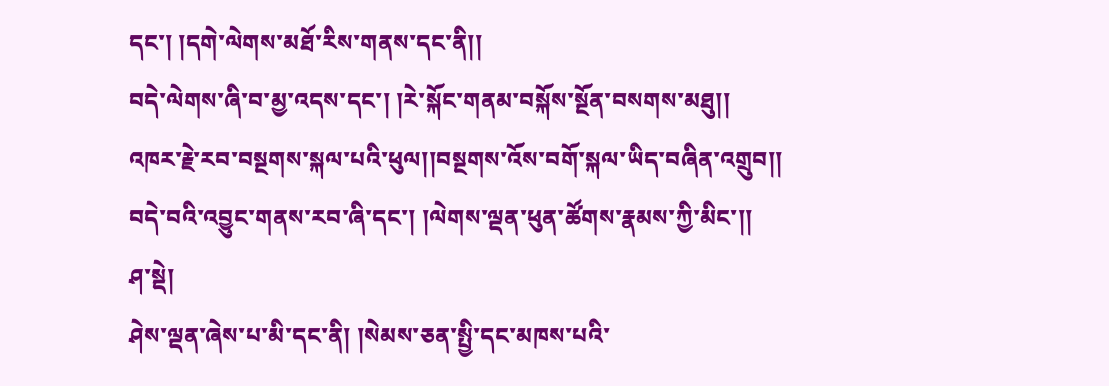དང་། །དགེ་ལེགས་མཐོ་རིས་གནས་དང་ནི།།
བདེ་ལེགས་ཞི་བ་མྱ་འདས་དང་། །རེ་སྐོང་གནམ་བསྐོས་སྔོན་བསགས་མཐུ།།
འཁར་རྗེ་རབ་བསྔགས་སྐལ་པའི་ཕུལ།།བསྔགས་འོས་བགོ་སྐལ་ཡིད་བཞིན་འགྲུབ།།
བདེ་བའི་འབྱུང་གནས་རབ་ཞི་དང་། །ལེགས་ལྡན་ཕུན་ཚོགས་རྣམས་ཀྱི་མིང་།།
ཤ་སྡེ།
ཤེས་ལྡན་ཞེས་པ་མི་དང་ནི། །སེམས་ཅན་སྤྱི་དང་མཁས་པའི་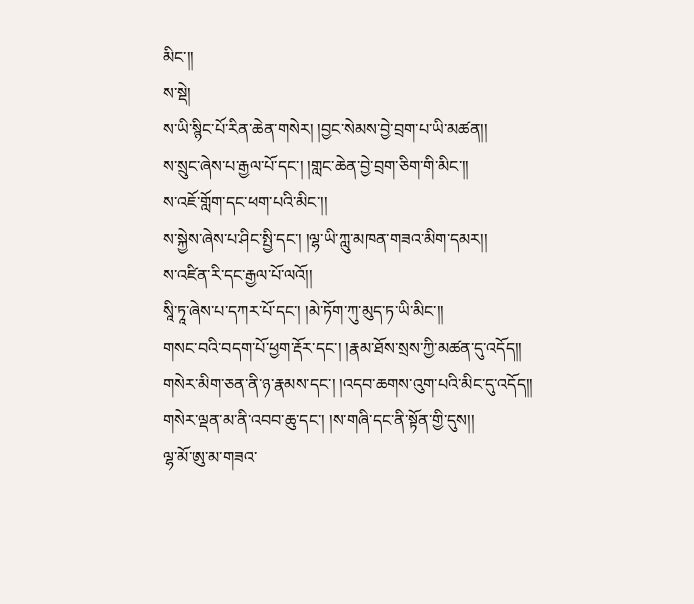མིང་།།
ས་སྡེ།
ས་ཡི་སྙིང་པོ་རིན་ཆེན་གསེར། །བྱང་སེམས་བྱེ་བྲག་པ་ཡི་མཚན།།
ས་སྲུང་ཞེས་པ་རྒྱལ་པོ་དང་། །གླང་ཆེན་བྱེ་བྲག་ཅིག་གི་མིང་།།
ས་འཇོ་གློག་དང་ཕག་པའི་མིང་།།
ས་སྐྱེས་ཞེས་པ་ཤིང་སྤྱི་དང་། །ལྷ་ཡི་ཀླུ་མཁན་གཟའ་མིག་དམར།།
ས་འཛིན་རི་དང་རྒྱལ་པོ་ལའོ།།
སཱི་ཏཱ་ཞེས་པ་དཀར་པོ་དང་། །མེ་ཏོག་ཀུ་མུད་ཏ་ཡི་མིང་།།
གསང་བའི་བདག་པོ་ཕྱག་རྡོར་དང་། །རྣམ་ཐོས་སྲས་ཀྱི་མཚན་དུ་འདོད།།
གསེར་མིག་ཅན་ནི་ཉ་རྣམས་དང་། །འདབ་ཆགས་འུག་པའི་མིང་དུ་འདོད།།
གསེར་ལྡན་མ་ནི་འབབ་ཆུ་དང་། །ས་གཞི་དང་ནི་སྟོན་གྱི་དུས།།
ལྷ་མོ་ཨུ་མ་གཟའ་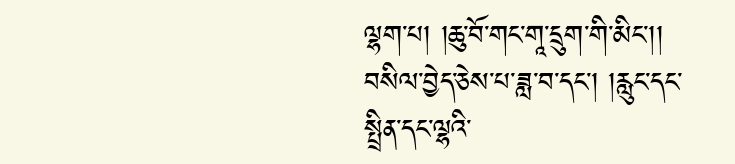ལྷག་པ། །ཆུ་བོ་གང་གཱ་དྲུག་གི་མིང་།།
བསིལ་བྱེད་ཅེས་པ་ཟླ་བ་དང་། །རླུང་དང་སྤྲིན་དང་ལྷའི་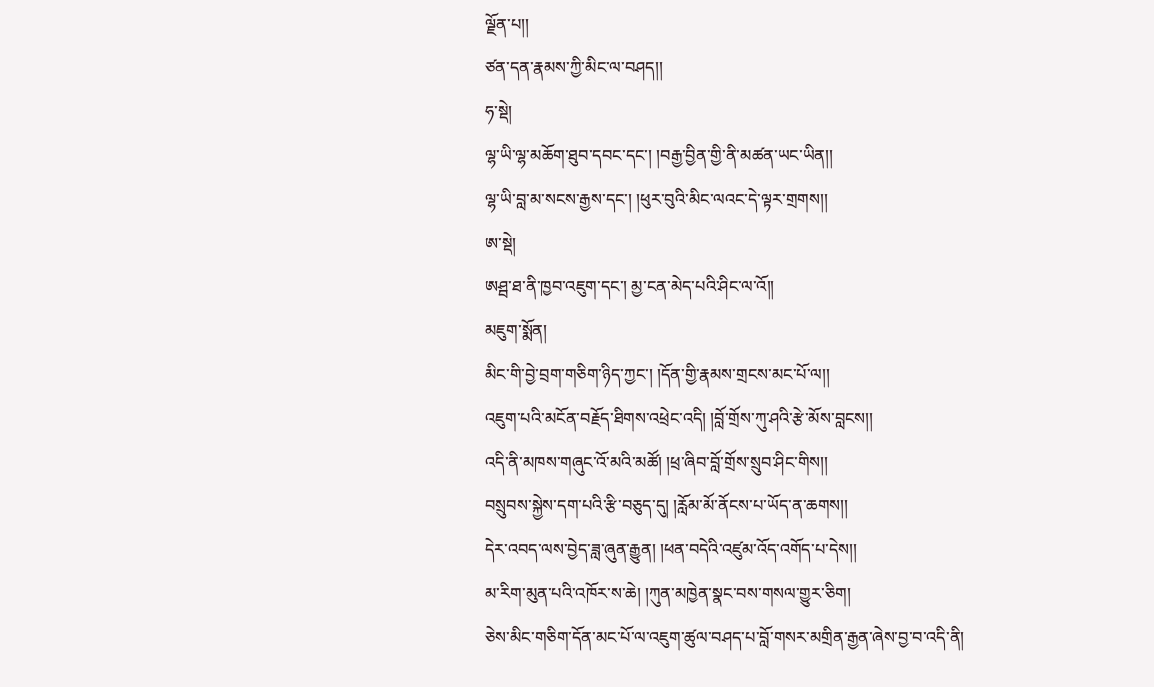ལྗོན་པ།།
ཙན་དན་རྣམས་ཀྱི་མིང་ལ་བཤད།།
ཧ་སྡེ།
ལྷ་ཡི་ལྷ་མཆོག་ཐུབ་དབང་དང་། །བརྒྱ་བྱིན་གྱི་ནི་མཚན་ཡང་ཡིན།།
ལྷ་ཡི་བླ་མ་སངས་རྒྱས་དང་། །ཕུར་བུའི་མིང་ལའང་དེ་ལྟར་གྲགས།།
ཨ་སྡེ།
ཨཤྦ་ཐ་ནི་ཁྱབ་འཇུག་དང་། མྱ་ངན་མེད་པའི་ཤིང་ལ་འོ།།
མཇུག་སྨོན།
མིང་གི་བྱེ་བྲག་གཅིག་ཉིད་ཀྱང་། །དོན་གྱི་རྣམས་གྲངས་མང་པོ་ལ།།
འཇུག་པའི་མངོན་བརྗོད་ཐིགས་འཕྲེང་འདི། །བློ་གྲོས་ཀུ་ཤའི་རྩེ་མོས་བླངས།།
འདི་ནི་མཁས་གཞུང་འོ་མའི་མཚོ། །ཕྲ་ཞིབ་བློ་གྲོས་སྲུབ་ཤིང་གིས།།
བསྲུབས་སྐྱེས་དག་པའི་རྩི་བཅུད་དུ། །རློམ་མོ་ནོངས་པ་ཡོད་ན་ཆགས།།
དེར་འབད་ལས་བྱེད་ཟླ་ཞུན་རྒྱུན། །ཕན་བདེའི་འཛུམ་འོད་འགོད་པ་དེས།།
མ་རིག་མུན་པའི་འཁོར་ས་ཆེ། །ཀུན་མཁྱེན་སྣང་བས་གསལ་གྱུར་ཅིག།
ཅེས་མིང་གཅིག་དོན་མང་པོ་ལ་འཇུག་ཚུལ་བཤད་པ་བློ་གསར་མགྲིན་རྒྱན་ཞེས་བྱ་བ་འདི་ནི།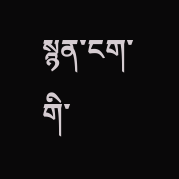སྙན་ངག་གི་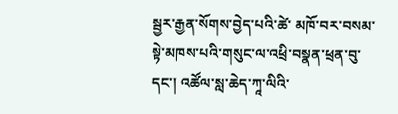སྦྱར་རྒྱན་སོགས་བྱེད་པའི་ཚེ་ མཁོ་བར་བསམ་སྟེ་མཁས་པའི་གསུང་ལ་འཕྲི་བསྣན་ཕྲན་བུ་དང་། འཚོལ་སླ་ཆེད་ཀཱ་ལིའི་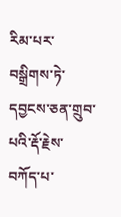རིམ་པར་བསྒྲིགས་ཏེ་དབྱངས་ཅན་གྲུབ་པའི་རྡོ་རྗེས་བཀོད་པ་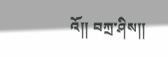འོ།། བཀྲ་ཤིས།།